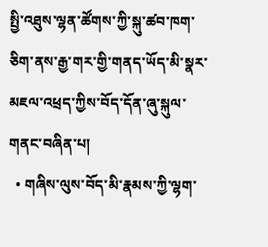སྤྱི་འཐུས་ལྷན་ཚོགས་ཀྱི་སྐུ་ཚབ་ཁག་ཅིག་ནས་རྒྱ་གར་གྱི་གནད་ཡོད་མི་སྣར་མཇལ་འཕྲད་ཀྱིས་བོད་དོན་ཞུ་སྐུལ་གནང་བཞིན་པ།
  • གཞིས་ལུས་བོད་མི་རྣམས་ཀྱི་ལྷག་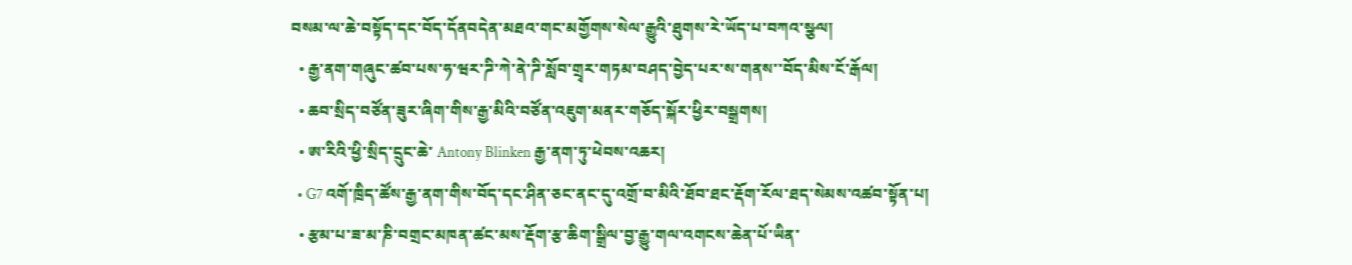བསམ་ལ་ཆེ་བསྟོད་དང་བོད་དོནབདེན་མཐའ་གང་མགྱོགས་སེལ་རྒྱུའི་ཐུགས་རེ་ཡོད་པ་བཀའ་སྩལ།
  • རྒྱ་ནག་གཞུང་ཚབ་པས་ཧ་ཝར་ཌི་ཀེ་ནེ་ཌི་སློབ་གྲྭར་གཏམ་བཤད་བྱེད་པར་ས་གནས་་བོད་མིས་ངོ་རྒོལ།
  • ཆབ་སྲིད་བཙོན་ཟུར་ཞིག་གིས་རྒྱ་མིའི་བཙོན་འཇུག་མནར་གཅོད་སྐོར་ཕྱིར་བསྒྲགས།
  • ཨ་རིའི་ཕྱི་སྲིད་དྲུང་ཆེ་ Antony Blinken རྒྱ་ནག་ཏུ་ཕེབས་འཆར།
  • G7 འགོ་ཁྲིད་ཚོས་རྒྱ་ནག་གིས་བོད་དང་ཤིན་ཅང་ནང་དུ་འགྲོ་བ་མིའི་ཐོབ་ཐང་རྡོག་རོལ་ཐད་སེམས་འཚབ་སྟོན་པ།
  • རྩམ་པ་ཟ་མ་ཎི་བགྲང་མཁན་ཚང་མས་རྡོག་རྩ་ཆིག་སྒྲིལ་བྱ་རྒྱུ་གལ་འགངས་ཆེན་པོ་ཡིན་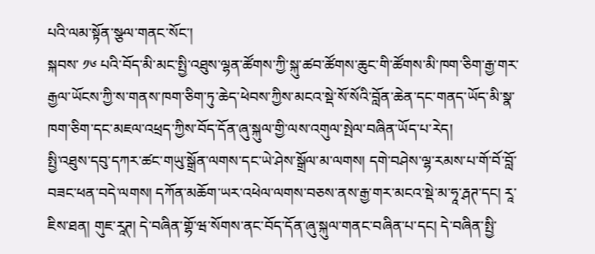པའི་ལམ་སྟོན་སྩལ་གནང་སོང་།
སྐབས་ ༡༦ པའི་བོད་མི་མང་སྤྱི་འཐུས་ལྷན་ཚོགས་ཀྱི་སྐུ་ཚབ་ཚོགས་ཆུང་གི་ཚོགས་མི་ཁག་ཅིག་རྒྱ་གར་རྒྱལ་ཡོངས་ཀྱི་ས་གནས་ཁག་ཅིག་ཏུ་ཆེད་ཕེབས་ཀྱིས་མངའ་སྡེ་སོ་སོའི་བློན་ཆེན་དང་གནད་ཡོད་མི་སྣ་ཁག་ཅིག་དང་མཇལ་འཕྲད་ཀྱིས་བོད་དོན་ཞུ་སྐུལ་གྱི་ལས་འགུལ་སྤེལ་བཞིན་ཡོད་པ་རེད།
སྤྱི་འཐུས་དབུ་དཀར་ཚང་གཡུ་སྒྲོན་ལགས་དང་ཡེ་ཤེས་སྒྲོལ་མ་ལགས། དགེ་བཤེས་ལྷ་རམས་པ་གོ་བོ་བློ་བཟང་ཕན་བདེ་ལགས། དཀོན་མཆོག་ཡར་འཕེལ་ལགས་བཅས་ནས་རྒྱ་གར་མངའ་སྡེ་མ་ཧཱ་རྴཊ་དང། རཱ་ཇིས་ཐན། གུཇ་རཱཊ། དེ་བཞིན་གྷོ་ཝ་སོགས་ནང་བོད་དོན་ཞུ་སྐུལ་གནང་བཞིན་པ་དང། དེ་བཞིན་སྤྱི་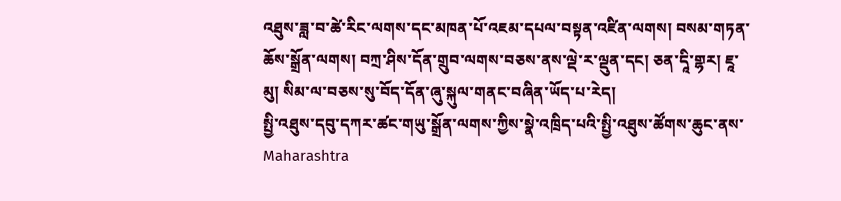འཐུས་ཟླ་བ་ཚེ་རིང་ལགས་དང་མཁན་པོ་འཇམ་དཔལ་བསྟན་འཛིན་ལགས། བསམ་གཏན་ཆོས་སྒྲོན་ལགས། བཀྲ་ཤིས་དོན་གྲུབ་ལགས་བཅས་ནས་ལྡེ་ར་ལྡུན་དང། ཅན་དཱི་གྷར། ཇཱ་མུ། སིམ་ལ་བཅས་སུ་བོད་དོན་ཞུ་སྐུལ་གནང་བཞིན་ཡོད་པ་རེད།
སྤྱི་འཐུས་དབུ་དཀར་ཚང་གཡུ་སྒྲོན་ལགས་ཀྱིས་སྣེ་འཁྲིད་པའི་སྤྱི་འཐུས་ཚོགས་ཆུང་ནས་ Maharashtra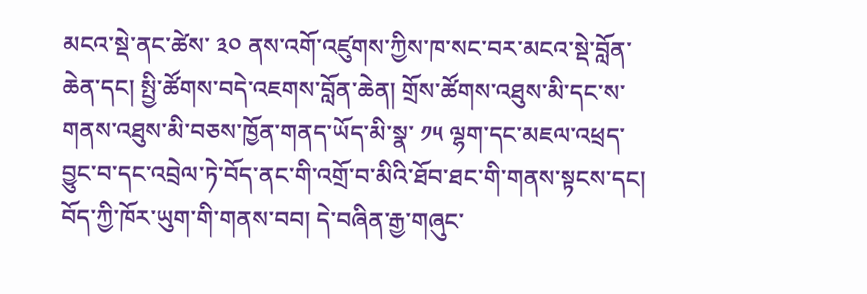མངའ་སྡེ་ནང་ཚེས་ ༣༠ ནས་འགོ་འཛུགས་ཀྱིས་ཁ་སང་བར་མངའ་སྡེ་བློན་ཆེན་དང། སྤྱི་ཚོགས་བདེ་འཇགས་བློན་ཆེན། གྲོས་ཚོགས་འཐུས་མི་དང་ས་གནས་འཐུས་མི་བཅས་ཁྱོན་གནད་ཡོད་མི་སྣ་ ༡༥ ལྷག་དང་མཇལ་འཕྲད་བྱུང་བ་དང་འབྲེལ་ཏེ་བོད་ནང་གི་འགྲོ་བ་མིའི་ཐོབ་ཐང་གི་གནས་སྟངས་དང། བོད་ཀྱི་ཁོར་ཡུག་གི་གནས་བབ། དེ་བཞིན་རྒྱ་གཞུང་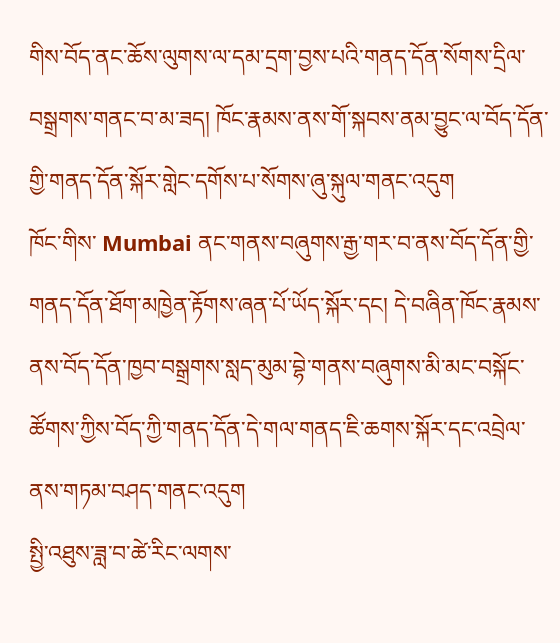གིས་བོད་ནང་ཆོས་ལུགས་ལ་དམ་དྲག་བྱས་པའི་གནད་དོན་སོགས་དྲིལ་བསྒྲགས་གནང་བ་མ་ཟད། ཁོང་རྣམས་ནས་གོ་སྐབས་ནམ་བྱུང་ལ་བོད་དོན་གྱི་གནད་དོན་སྐོར་གླེང་དགོས་པ་སོགས་ཞུ་སྐུལ་གནང་འདུག
ཁོང་གིས་ Mumbai ནང་གནས་བཞུགས་རྒྱ་གར་བ་ནས་བོད་དོན་གྱི་གནད་དོན་ཐོག་མཁྱེན་རྟོགས་ཞན་པོ་ཡོད་སྐོར་དང། དེ་བཞིན་ཁོང་རྣམས་ནས་བོད་དོན་ཁྱབ་བསྒྲགས་སླད་མུམ་བྷེ་གནས་བཞུགས་མི་མང་བསྐོང་ཚོགས་ཀྱིས་བོད་ཀྱི་གནད་དོན་དེ་གལ་གནད་ཇི་ཆགས་སྐོར་དང་འབྲེལ་ནས་གཏམ་བཤད་གནང་འདུག
སྤྱི་འཐུས་ཟླ་བ་ཚེ་རིང་ལགས་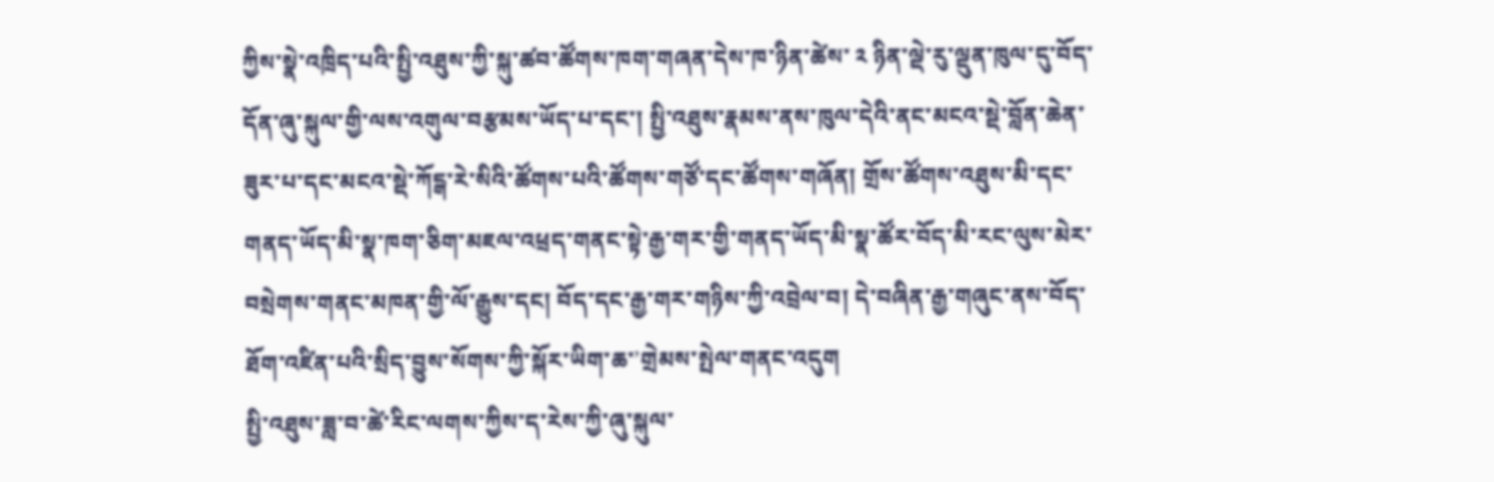ཀྱིས་སྣེ་འཁྲིད་པའི་སྤྱི་འཐུས་ཀྱི་སྐུ་ཚབ་ཚོགས་ཁག་གཞན་དེས་ཁ་ཉིན་ཚེས་ ༢ ཉིན་ལྡེ་རུ་ལྡུན་ཁུལ་དུ་བོད་དོན་ཞུ་སྐུལ་གྱི་ལས་འགུལ་བརྩམས་ཡོད་པ་དང་། སྤྱི་འཐུས་རྣམས་ནས་ཁུལ་དེའི་ནང་མངའ་སྡེ་བློན་ཆེན་ཟུར་པ་དང་མངའ་སྡེ་ཀོངྒ་རེ་སིའི་ཚོགས་པའི་ཚོགས་གཙོ་དང་ཚོགས་གཞོན། གྲོས་ཚོགས་འཐུས་མི་དང་གནད་ཡོད་མི་སྣ་ཁག་ཅིག་མཇལ་འཕྲད་གནང་སྟེ་རྒྱ་གར་གྱི་གནད་ཡོད་མི་སྣ་ཚོར་བོད་མི་རང་ལུས་མེར་བསྲེགས་གནང་མཁན་གྱི་ལོ་རྒྱུས་དང། བོད་དང་རྒྱ་གར་གཉིས་ཀྱི་འབྲེལ་བ། དེ་བཞིན་རྒྱ་གཞུང་ནས་བོད་ཐོག་འཛིན་པའི་སྲིད་བྱུས་སོགས་ཀྱི་སྐོར་ཡིག་ཆ་’གྲེམས་སྤེལ་གནང་འདུག
སྤྱི་འཐུས་ཟླ་བ་ཚེ་རིང་ལགས་ཀྱིས་ད་རེས་ཀྱི་ཞུ་སྐུལ་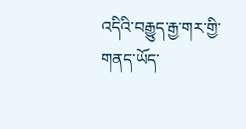འདིའི་བརྒྱུད་རྒྱ་གར་གྱི་གནད་ཡོད་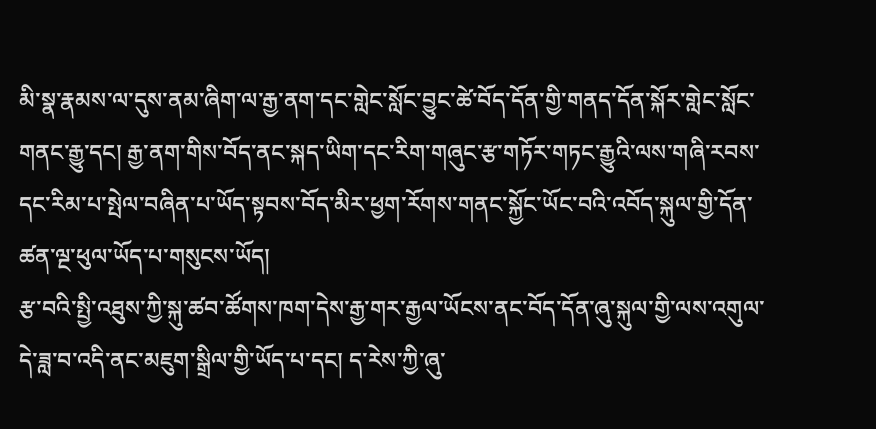མི་སྣ་རྣམས་ལ་དུས་ནམ་ཞིག་ལ་རྒྱ་ནག་དང་གླེང་སློང་བྱུང་ཚེ་བོད་དོན་གྱི་གནད་དོན་སྐོར་གླེང་སློང་གནང་རྒྱུ་དང། རྒྱ་ནག་གིས་བོད་ནང་སྐད་ཡིག་དང་རིག་གཞུང་རྩ་གཏོར་གཏང་རྒྱུའི་ལས་གཞི་རབས་དང་རིམ་པ་སྤེལ་བཞིན་པ་ཡོད་སྟབས་བོད་མིར་ཕྱག་རོགས་གནང་སྐྱོང་ཡོང་བའི་འབོད་སྐུལ་གྱི་དོན་ཚན་ལྔ་ཕུལ་ཡོད་པ་གསུངས་ཡོད།
རྩ་བའི་སྤྱི་འཐུས་ཀྱི་སྐུ་ཚབ་ཚོགས་ཁག་དེས་རྒྱ་གར་རྒྱལ་ཡོངས་ནང་བོད་དོན་ཞུ་སྐུལ་གྱི་ལས་འགུལ་དེ་ཟླ་བ་འདི་ནང་མཇུག་སྒྲིལ་གྱི་ཡོད་པ་དང། ད་རེས་ཀྱི་ཞུ་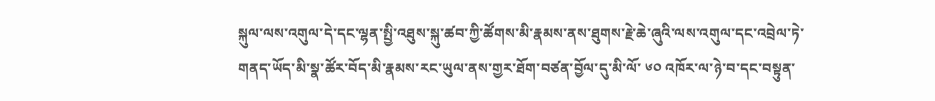སྐུལ་ལས་འགུལ་དེ་དང་ལྷན་སྤྱི་འཐུས་སྐུ་ཚབ་ཀྱི་ཚོགས་མི་རྣམས་ནས་ཐུགས་རྗེ་ཆེ་ཞུའི་ལས་འགུལ་དང་འབྲེལ་ཏེ་གནད་ཡོད་མི་སྣ་ཚོར་བོད་མི་རྣམས་རང་ཡུལ་ནས་གྱར་ཐོག་བཙན་བྱོལ་དུ་མི་ལོ་ ༦༠ འཁོར་ལ་ཉེ་བ་དང་བསྟུན་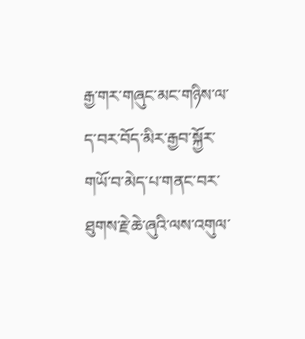རྒྱ་གར་གཞུང་མང་གཉིས་ལ་ད་བར་བོད་མིར་རྒྱབ་སྐྱོར་གཡོ་བ་མེད་པ་གནང་བར་ཐུགས་རྗེ་ཆེ་ཞུའི་ལས་འགུལ་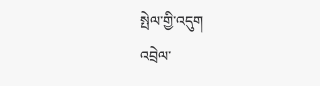སྤེལ་གྱི་འདུག
འབྲེལ་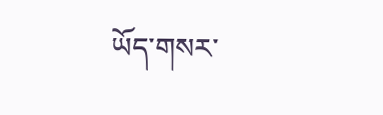ཡོད་གསར་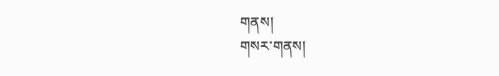གནས།
གསར་གནས།